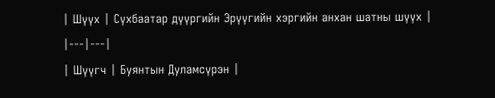| Шүүх | Сүхбаатар дүүргийн Эрүүгийн хэргийн анхан шатны шүүх |
|---|---|
| Шүүгч | Буянтын Дуламсүрэн |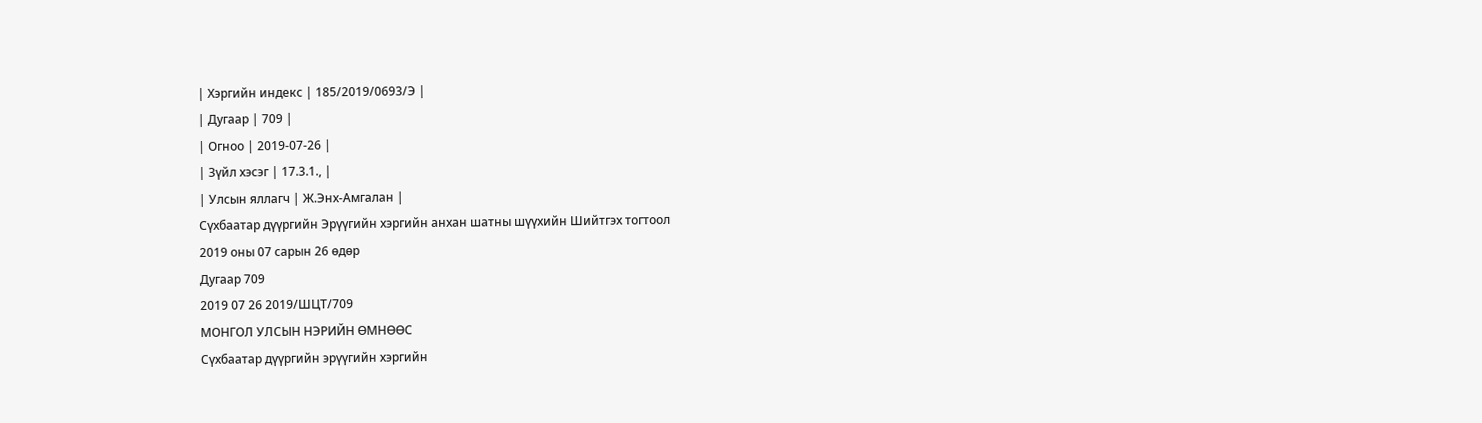| Хэргийн индекс | 185/2019/0693/Э |
| Дугаар | 709 |
| Огноо | 2019-07-26 |
| Зүйл хэсэг | 17.3.1., |
| Улсын яллагч | Ж.Энх-Амгалан |
Сүхбаатар дүүргийн Эрүүгийн хэргийн анхан шатны шүүхийн Шийтгэх тогтоол
2019 оны 07 сарын 26 өдөр
Дугаар 709
2019 07 26 2019/ШЦТ/709
МОНГОЛ УЛСЫН НЭРИЙН ӨМНӨӨС
Сүхбаатар дүүргийн эрүүгийн хэргийн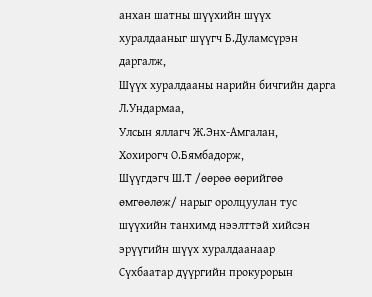анхан шатны шүүхийн шүүх хуралдааныг шүүгч Б.Дуламсүрэн даргалж,
Шүүх хуралдааны нарийн бичгийн дарга Л.Ундармаа,
Улсын яллагч Ж.Энх-Амгалан,
Хохирогч О.Бямбадорж,
Шүүгдэгч Ш.Т /өөрөө өөрийгөө өмгөөлөж/ нарыг оролцуулан тус шүүхийн танхимд нээлттэй хийсэн эрүүгийн шүүх хуралдаанаар
Сүхбаатар дүүргийн прокурорын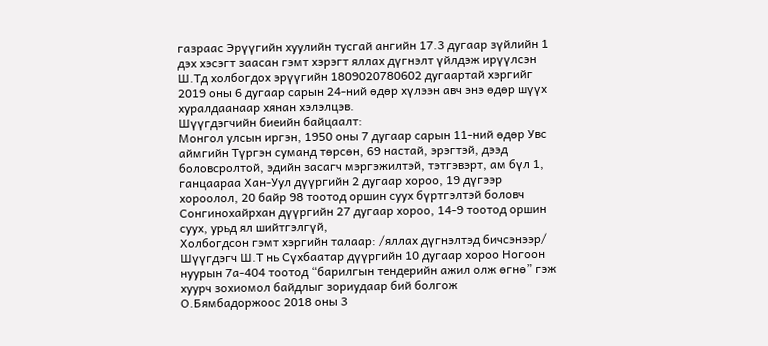газраас Эрүүгийн хуулийн тусгай ангийн 17.3 дугаар зүйлийн 1 дэх хэсэгт заасан гэмт хэрэгт яллах дүгнэлт үйлдэж ирүүлсэн Ш.Тд холбогдох эрүүгийн 1809020780602 дугаартай хэргийг 2019 оны 6 дугаар сарын 24-ний өдөр хүлээн авч энэ өдөр шүүх хуралдаанаар хянан хэлэлцэв.
Шүүгдэгчийн биеийн байцаалт:
Монгол улсын иргэн, 1950 оны 7 дугаар сарын 11-ний өдөр Увс аймгийн Түргэн суманд төрсөн, 69 настай, эрэгтэй, дээд боловсролтой, эдийн засагч мэргэжилтэй, тэтгэвэрт, ам бүл 1, ганцаараа Хан-Уул дүүргийн 2 дугаар хороо, 19 дүгээр хороолол, 20 байр 98 тоотод оршин суух бүртгэлтэй боловч Сонгинохайрхан дүүргийн 27 дугаар хороо, 14-9 тоотод оршин суух, урьд ял шийтгэлгүй,
Холбогдсон гэмт хэргийн талаар: /яллах дүгнэлтэд бичсэнээр/
Шүүгдэгч Ш.Т нь Сүхбаатар дүүргийн 10 дугаар хороо Ногоон нуурын 7а-404 тоотод “барилгын тендерийн ажил олж өгнө” гэж хуурч зохиомол байдлыг зориудаар бий болгож О.Бямбадоржоос 2018 оны 3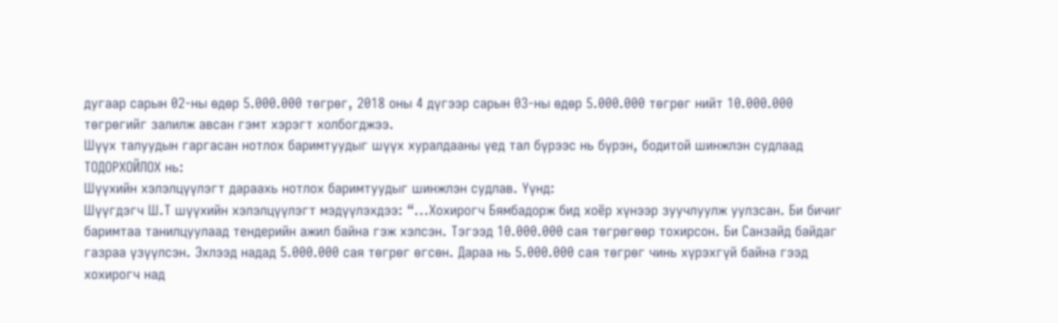дугаар сарын 02-ны өдөр 5.000.000 төгрөг, 2018 оны 4 дүгээр сарын 03-ны өдөр 5.000.000 төгрөг нийт 10.000.000 төгрөгийг залилж авсан гэмт хэрэгт холбогджээ.
Шүүх талуудын гаргасан нотлох баримтуудыг шүүх хуралдааны үед тал бүрээс нь бүрэн, бодитой шинжлэн судлаад
ТОДОРХОЙЛОХ нь:
Шүүхийн хэлэлцүүлэгт дараахь нотлох баримтуудыг шинжлэн судлав. Үүнд:
Шүүгдэгч Ш.Т шүүхийн хэлэлцүүлэгт мэдүүлэхдээ: “...Хохирогч Бямбадорж бид хоёр хүнээр зуучлуулж уулзсан. Би бичиг баримтаа танилцуулаад тендерийн ажил байна гэж хэлсэн. Тэгээд 10.000.000 сая төгрөгөөр тохирсон. Би Санзайд байдаг газраа үзүүлсэн. Эхлээд надад 5.000.000 сая төгрөг өгсөн. Дараа нь 5.000.000 сая төгрөг чинь хүрэхгүй байна гээд хохирогч над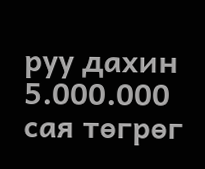руу дахин 5.000.000 сая төгрөг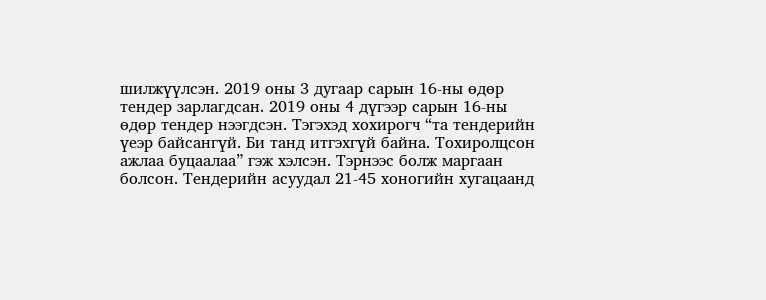шилжүүлсэн. 2019 оны 3 дугаар сарын 16-ны өдөр тендер зарлагдсан. 2019 оны 4 дүгээр сарын 16-ны өдөр тендер нээгдсэн. Тэгэхэд хохирогч “та тендерийн үеэр байсангүй. Би танд итгэхгүй байна. Тохиролцсон ажлаа буцаалаа” гэж хэлсэн. Тэрнээс болж маргаан болсон. Тендерийн асуудал 21-45 хоногийн хугацаанд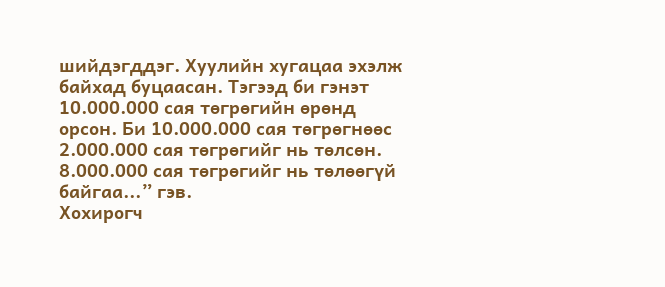шийдэгддэг. Хуулийн хугацаа эхэлж байхад буцаасан. Тэгээд би гэнэт 10.000.000 сая төгрөгийн өрөнд орсон. Би 10.000.000 сая төгрөгнөөс 2.000.000 сая төгрөгийг нь төлсөн. 8.000.000 сая төгрөгийг нь төлөөгүй байгаа...” гэв.
Хохирогч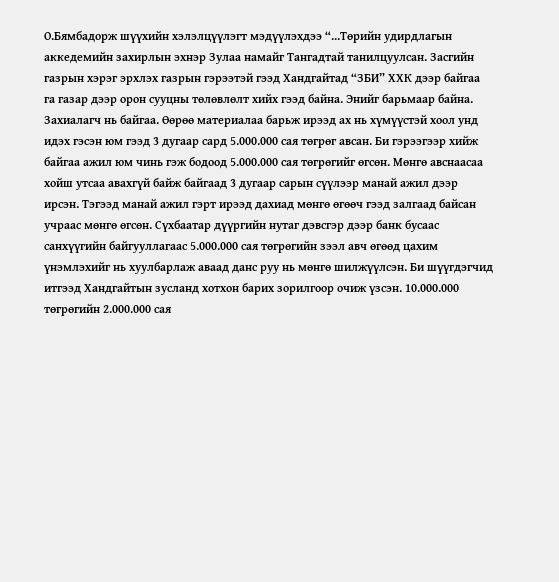О.Бямбадорж шүүхийн хэлэлцүүлэгт мэдүүлэхдээ “...Төрийн удирдлагын аккедемийн захирлын эхнэр Зулаа намайг Тангадтай танилцуулсан. Засгийн газрын хэрэг эрхлэх газрын гэрээтэй гээд Хандгайтад “ЗБИ” ХХК дээр байгаа га газар дээр орон сууцны төлөвлөлт хийх гээд байна. Энийг барьмаар байна. Захиалагч нь байгаа. Өөрөө материалаа барьж ирээд ах нь хүмүүстэй хоол унд идэх гэсэн юм гээд 3 дугаар сард 5.000.000 сая төгрөг авсан. Би гэрээгээр хийж байгаа ажил юм чинь гэж бодоод 5.000.000 сая төгрөгийг өгсөн. Мөнгө авснаасаа хойш утсаа авахгүй байж байгаад 3 дугаар сарын сүүлээр манай ажил дээр ирсэн. Тэгээд манай ажил гэрт ирээд дахиад мөнгө өгөөч гээд залгаад байсан учраас мөнгө өгсөн. Сүхбаатар дүүргийн нутаг дэвсгэр дээр банк бусаас санхүүгийн байгууллагаас 5.000.000 сая төгрөгийн зээл авч өгөөд цахим үнэмлэхийг нь хуулбарлаж аваад данс руу нь мөнгө шилжүүлсэн. Би шүүгдэгчид итгээд Хандгайтын зусланд хотхон барих зорилгоор очиж үзсэн. 10.000.000 төгрөгийн 2.000.000 сая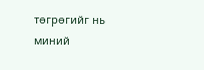төгрөгийг нь миний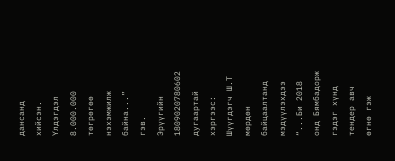дансанд хийсэн. Үлдэгдэл 8.000.000 төгрөгөө нэхэмжилж байна...” гэв.
Эрүүгийн 1809020780602 дугаартай хэргээс:
Шүүгдэгч Ш.Т мөрдөн байцаалтанд мэдүүлэхдээ “...Би 2018 онд Бямбадорж гэдэг хүнд тендер авч өгнө гэж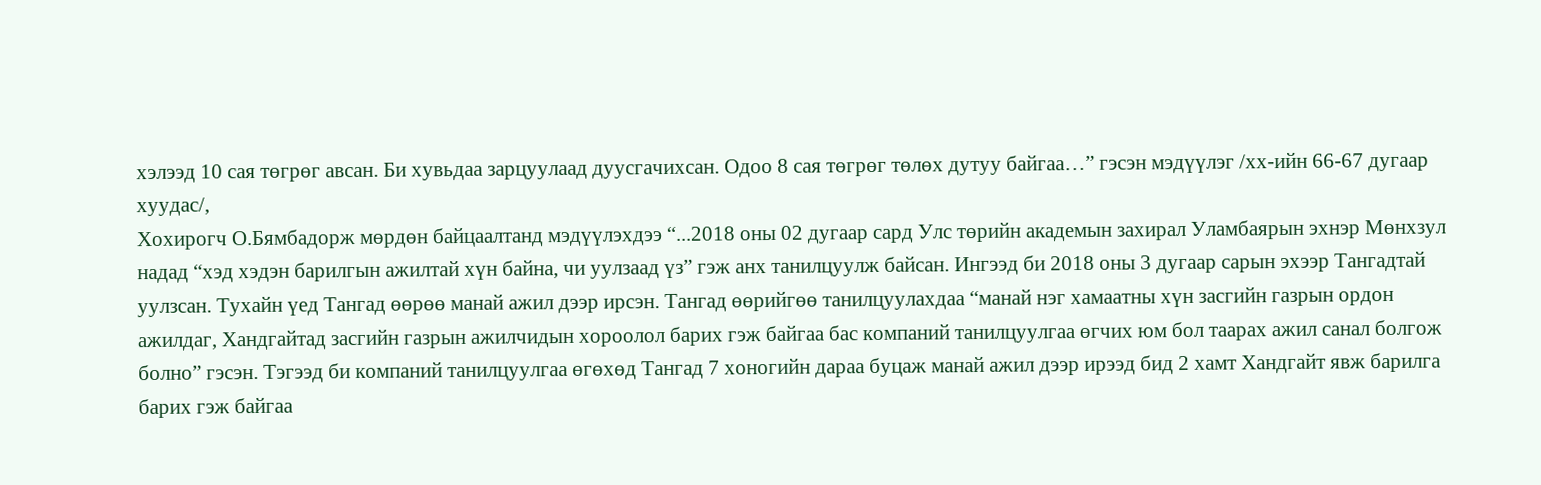хэлээд 10 сая төгрөг авсан. Би хувьдаа зарцуулаад дуусгачихсан. Одоо 8 сая төгрөг төлөх дутуу байгаа…” гэсэн мэдүүлэг /хх-ийн 66-67 дугаар хуудас/,
Хохирогч О.Бямбадорж мөрдөн байцаалтанд мэдүүлэхдээ “...2018 оны 02 дугаар сард Улс төрийн академын захирал Уламбаярын эхнэр Мөнхзул надад “хэд хэдэн барилгын ажилтай хүн байна, чи уулзаад үз” гэж анх танилцуулж байсан. Ингээд би 2018 оны 3 дугаар сарын эхээр Тангадтай уулзсан. Тухайн үед Тангад өөрөө манай ажил дээр ирсэн. Тангад өөрийгөө танилцуулахдаа “манай нэг хамаатны хүн засгийн газрын ордон ажилдаг, Хандгайтад засгийн газрын ажилчидын хороолол барих гэж байгаа бас компаний танилцуулгаа өгчих юм бол таарах ажил санал болгож болно” гэсэн. Тэгээд би компаний танилцуулгаа өгөхөд Тангад 7 хоногийн дараа буцаж манай ажил дээр ирээд бид 2 хамт Хандгайт явж барилга барих гэж байгаа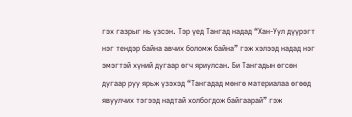гэх газрыг нь үзсэн. Тэр үед Тангад надад “Хан-Уул дүүрэгт нэг тендэр байна авчих боломж байна” гэж хэлээд надад нэг эмэгтэй хүний дугаар өгч яриулсан. Би Тангадын өгсөн дугаар руу ярьж үзэхэд “Тангадад мөнгө материалаа өгөөд явуулчих тэгээд надтай холбогдож байгаарай” гэж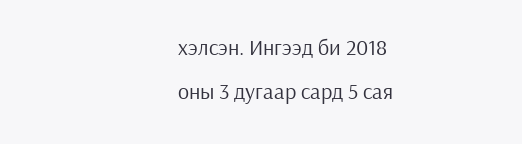хэлсэн. Ингээд би 2018 оны 3 дугаар сард 5 сая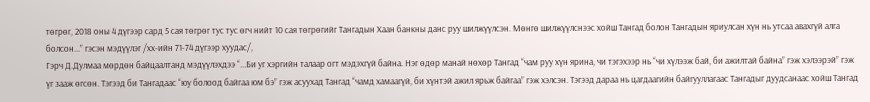төгрөг, 2018 оны 4 дүгээр сард 5 сая төгрөг тус тус өгч нийт 10 сая төгрөгийг Тангадын Хаан банкны данс руу шилжүүлсэн. Мөнгө шилжүүлснээс хойш Тангад болон Тангадын яриулсан хүн нь утсаа авахгүй алга болсон...” гэсэн мэдүүлэг /хх-ийн 71-74 дүгээр хуудас/,
Гэрч Д.Дулмаа мөрдөн байцаалтанд мэдүүлэхдээ “...Би уг хэргийн талаар огт мэдэхгүй байна. Нэг өдөр манай нөхөр Тангад “чам руу хүн ярина, чи тэгэхээр нь “чи хүлээж бай, би ажилтай байна” гэж хэлээрэй” гэж үг зааж өгсөн. Тэгээд би Тангадаас “юу болоод байгаа юм бэ” гэж асуухад Тангад “чамд хамаагүй, би хүнтэй ажил ярьж байгаа” гэж хэлсэн. Тэгээд дараа нь цагдаагийн байгууллагаас Тангадыг дуудсанаас хойш Тангад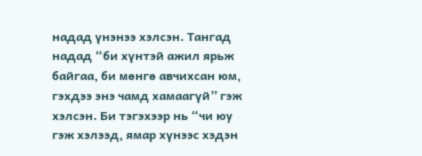надад үнэнээ хэлсэн. Тангад надад “би хүнтэй ажил ярьж байгаа, би мөнгө авчихсан юм, гэхдээ энэ чамд хамаагүй” гэж хэлсэн. Би тэгэхээр нь “чи юу гэж хэлээд, ямар хүнээс хэдэн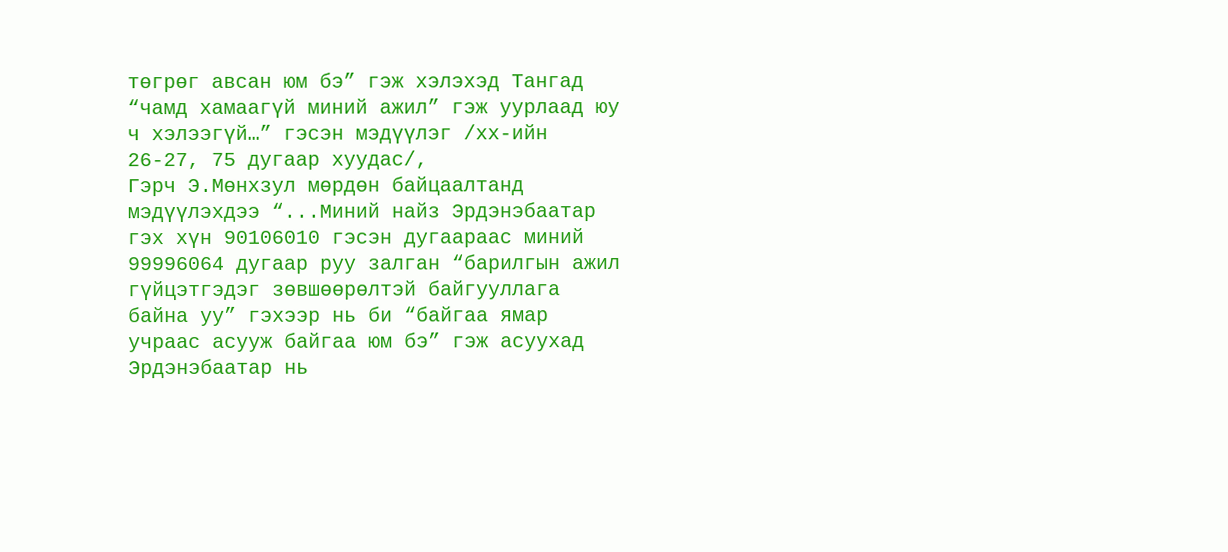төгрөг авсан юм бэ” гэж хэлэхэд Тангад “чамд хамаагүй миний ажил” гэж уурлаад юу ч хэлээгүй…” гэсэн мэдүүлэг /хх-ийн 26-27, 75 дугаар хуудас/,
Гэрч Э.Мөнхзул мөрдөн байцаалтанд мэдүүлэхдээ “...Миний найз Эрдэнэбаатар гэх хүн 90106010 гэсэн дугаараас миний 99996064 дугаар руу залган “барилгын ажил гүйцэтгэдэг зөвшөөрөлтэй байгууллага байна уу” гэхээр нь би “байгаа ямар учраас асууж байгаа юм бэ” гэж асуухад Эрдэнэбаатар нь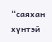“саяхан хүнтэй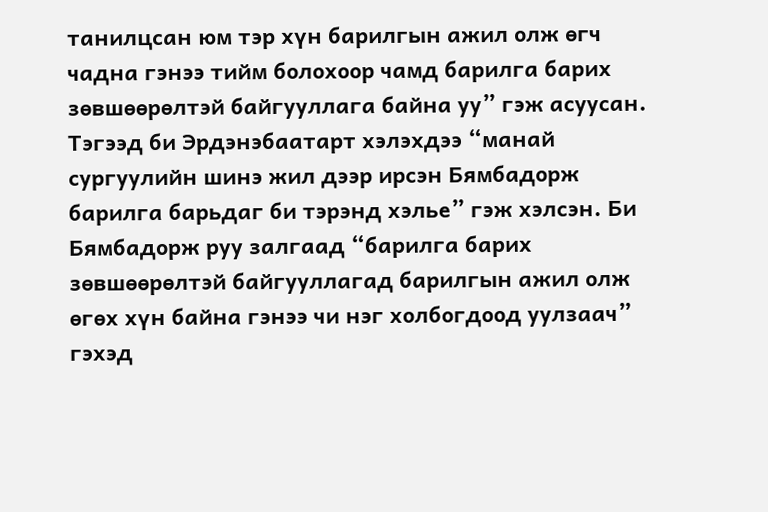танилцсан юм тэр хүн барилгын ажил олж өгч чадна гэнээ тийм болохоор чамд барилга барих зөвшөөрөлтэй байгууллага байна уу” гэж асуусан. Тэгээд би Эрдэнэбаатарт хэлэхдээ “манай сургуулийн шинэ жил дээр ирсэн Бямбадорж барилга барьдаг би тэрэнд хэлье” гэж хэлсэн. Би Бямбадорж руу залгаад “барилга барих зөвшөөрөлтэй байгууллагад барилгын ажил олж өгөх хүн байна гэнээ чи нэг холбогдоод уулзаач” гэхэд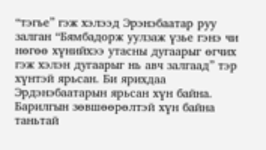“тэгье” гэж хэлээд Эрэнэбаатар руу залган “Бямбадорж уулзаж үзье гэнэ чи нөгөө хүнийхээ утасны дугаарыг өгчих гэж хэлэн дугаарыг нь авч залгаад” тэр хүнтэй ярьсан. Би ярихдаа Эрдэнэбаатарын ярьсан хүн байна. Барилгын зөвшөөрөлтэй хүн байна таньтай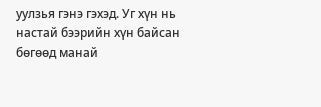уулзья гэнэ гэхэд. Уг хүн нь настай бээрийн хүн байсан бөгөөд манай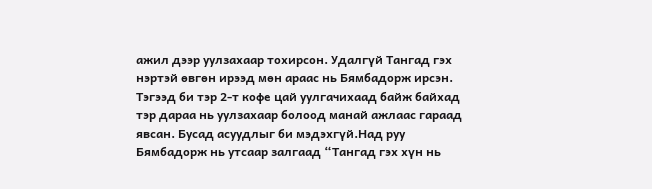ажил дээр уулзахаар тохирсон. Удалгүй Тангад гэх нэртэй өвгөн ирээд мөн араас нь Бямбадорж ирсэн. Тэгээд би тэр 2-т кофе цай уулгачихаад байж байхад тэр дараа нь уулзахаар болоод манай ажлаас гараад явсан. Бусад асуудлыг би мэдэхгүй.Над руу Бямбадорж нь утсаар залгаад “Тангад гэх хүн нь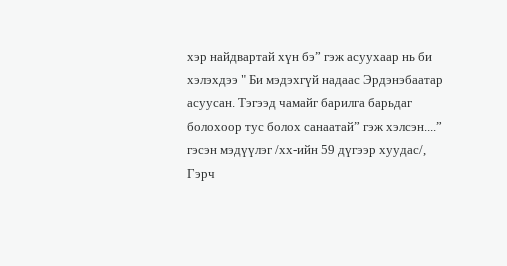хэр найдвартай хүн бэ” гэж асуухаар нь би хэлэхдээ " Би мэдэхгүй надаас Эрдэнэбаатар асуусан. Тэгээд чамайг барилга барьдаг болохоор тус болох санаатай” гэж хэлсэн....” гэсэн мэдүүлэг /хх-ийн 59 дүгээр хуудас/,
Гэрч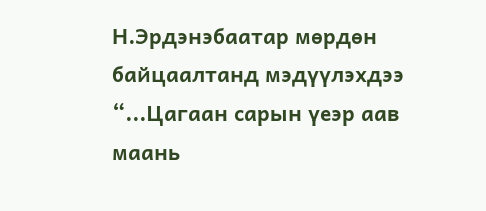Н.Эрдэнэбаатар мөрдөн байцаалтанд мэдүүлэхдээ “...Цагаан сарын үеэр аав маань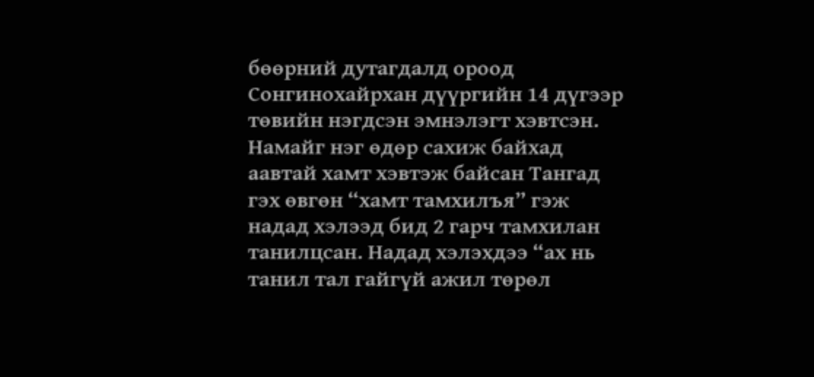бөөрний дутагдалд ороод Сонгинохайрхан дүүргийн 14 дүгээр төвийн нэгдсэн эмнэлэгт хэвтсэн. Намайг нэг өдөр сахиж байхад аавтай хамт хэвтэж байсан Тангад гэх өвгөн “хамт тамхилъя” гэж надад хэлээд бид 2 гарч тамхилан танилцсан. Надад хэлэхдээ “ах нь танил тал гайгүй ажил төрөл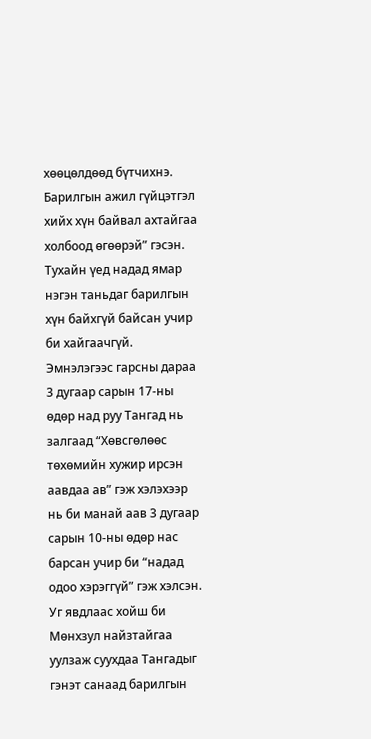хөөцөлдөөд бүтчихнэ. Барилгын ажил гүйцэтгэл хийх хүн байвал ахтайгаа холбоод өгөөрэй” гэсэн. Тухайн үед надад ямар нэгэн таньдаг барилгын хүн байхгүй байсан учир би хайгаачгүй. Эмнэлэгээс гарсны дараа 3 дугаар сарын 17-ны өдөр над руу Тангад нь залгаад “Хөвсгөлөөс төхөмийн хужир ирсэн аавдаа ав” гэж хэлэхээр нь би манай аав 3 дугаар сарын 10-ны өдөр нас барсан учир би “надад одоо хэрэггүй” гэж хэлсэн. Уг явдлаас хойш би Мөнхзул найзтайгаа уулзаж суухдаа Тангадыг гэнэт санаад барилгын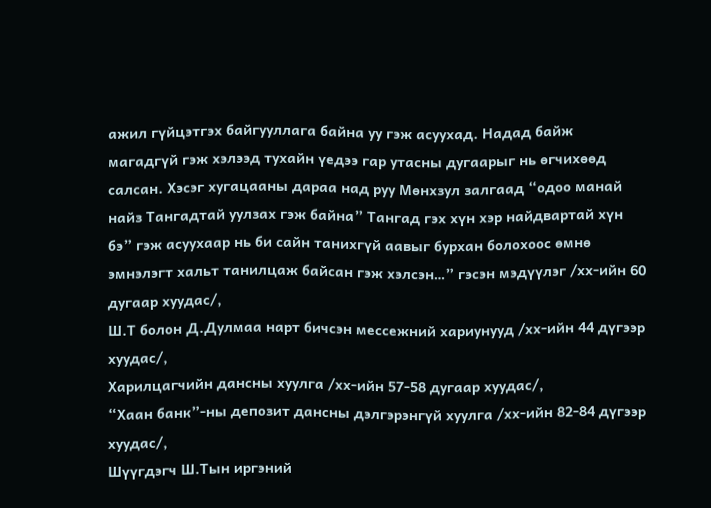ажил гүйцэтгэх байгууллага байна уу гэж асуухад. Надад байж магадгүй гэж хэлээд тухайн үедээ гар утасны дугаарыг нь өгчихөөд салсан. Хэсэг хугацааны дараа над руу Мөнхзул залгаад “одоо манай найз Тангадтай уулзах гэж байна” Тангад гэх хүн хэр найдвартай хүн бэ” гэж асуухаар нь би сайн танихгүй аавыг бурхан болохоос өмнө эмнэлэгт хальт танилцаж байсан гэж хэлсэн…” гэсэн мэдүүлэг /хх-ийн 60 дугаар хуудас/,
Ш.Т болон Д.Дулмаа нарт бичсэн мессежний хариунууд /хх-ийн 44 дүгээр хуудас/,
Харилцагчийн дансны хуулга /хх-ийн 57-58 дугаар хуудас/,
“Хаан банк”-ны депозит дансны дэлгэрэнгүй хуулга /хх-ийн 82-84 дүгээр хуудас/,
Шүүгдэгч Ш.Тын иргэний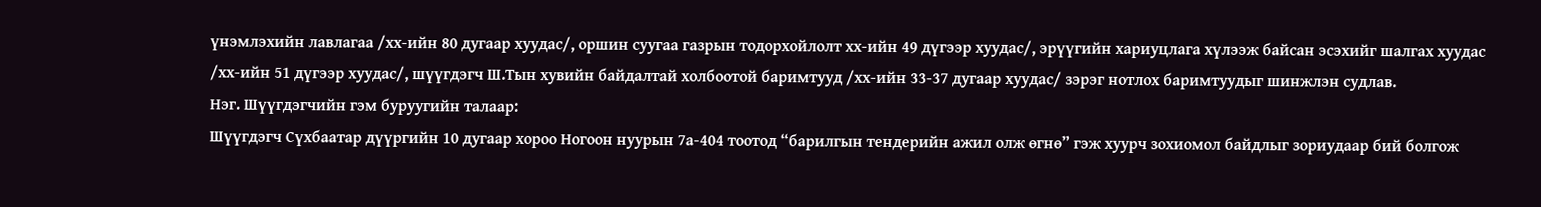үнэмлэхийн лавлагаа /хх-ийн 80 дугаар хуудас/, оршин суугаа газрын тодорхойлолт хх-ийн 49 дүгээр хуудас/, эрүүгийн хариуцлага хүлээж байсан эсэхийг шалгах хуудас /хх-ийн 51 дүгээр хуудас/, шүүгдэгч Ш.Тын хувийн байдалтай холбоотой баримтууд /хх-ийн 33-37 дугаар хуудас/ зэрэг нотлох баримтуудыг шинжлэн судлав.
Нэг. Шүүгдэгчийн гэм буруугийн талаар:
Шүүгдэгч Сүхбаатар дүүргийн 10 дугаар хороо Ногоон нуурын 7а-404 тоотод “барилгын тендерийн ажил олж өгнө” гэж хуурч зохиомол байдлыг зориудаар бий болгож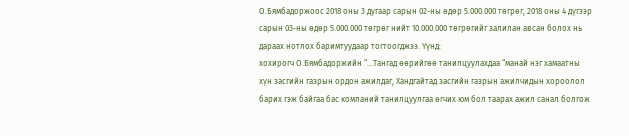О.Бямбадоржоос 2018 оны 3 дугаар сарын 02-ны өдөр 5.000.000 төгрөг, 2018 оны 4 дүгээр сарын 03-ны өдөр 5.000.000 төгрөг нийт 10.000.000 төгрөгийг залилан авсан болох нь дараах нотлох баримтуудаар тогтоогджээ. Үүнд:
хохирогч О.Бямбадоржийн “...Тангад өөрийгөө танилцуулахдаа “манай нэг хамаатны хүн засгийн газрын ордон ажилдаг, Хандгайтад засгийн газрын ажилчидын хороолол барих гэж байгаа бас компаний танилцуулгаа өгчих юм бол таарах ажил санал болгож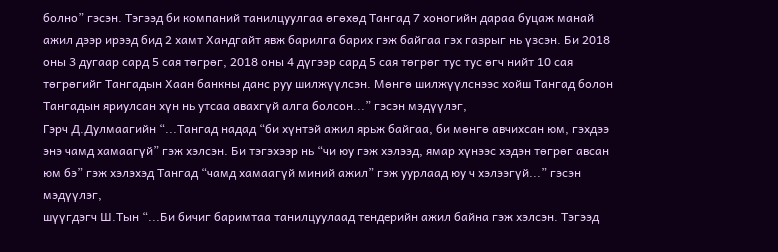болно” гэсэн. Тэгээд би компаний танилцуулгаа өгөхөд Тангад 7 хоногийн дараа буцаж манай ажил дээр ирээд бид 2 хамт Хандгайт явж барилга барих гэж байгаа гэх газрыг нь үзсэн. Би 2018 оны 3 дугаар сард 5 сая төгрөг, 2018 оны 4 дүгээр сард 5 сая төгрөг тус тус өгч нийт 10 сая төгрөгийг Тангадын Хаан банкны данс руу шилжүүлсэн. Мөнгө шилжүүлснээс хойш Тангад болон Тангадын яриулсан хүн нь утсаа авахгүй алга болсон...” гэсэн мэдүүлэг,
Гэрч Д.Дулмаагийн “...Тангад надад “би хүнтэй ажил ярьж байгаа, би мөнгө авчихсан юм, гэхдээ энэ чамд хамаагүй” гэж хэлсэн. Би тэгэхээр нь “чи юу гэж хэлээд, ямар хүнээс хэдэн төгрөг авсан юм бэ” гэж хэлэхэд Тангад “чамд хамаагүй миний ажил” гэж уурлаад юу ч хэлээгүй...” гэсэн мэдүүлэг,
шүүгдэгч Ш.Тын “...Би бичиг баримтаа танилцуулаад тендерийн ажил байна гэж хэлсэн. Тэгээд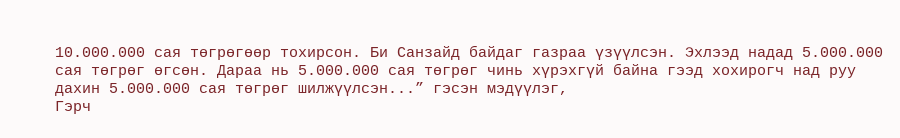10.000.000 сая төгрөгөөр тохирсон. Би Санзайд байдаг газраа үзүүлсэн. Эхлээд надад 5.000.000 сая төгрөг өгсөн. Дараа нь 5.000.000 сая төгрөг чинь хүрэхгүй байна гээд хохирогч над руу дахин 5.000.000 сая төгрөг шилжүүлсэн...” гэсэн мэдүүлэг,
Гэрч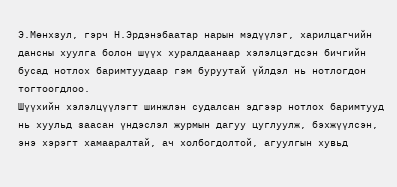Э.Мөнхзул, гэрч Н.Эрдэнэбаатар нарын мэдүүлэг, харилцагчийн дансны хуулга болон шүүх хуралдаанаар хэлэлцэгдсэн бичгийн бусад нотлох баримтуудаар гэм буруутай үйлдэл нь нотлогдон тогтоогдлоо.
Шүүхийн хэлэлцүүлэгт шинжлэн судалсан эдгээр нотлох баримтууд нь хуульд заасан үндэслэл журмын дагуу цуглуулж, бэхжүүлсэн, энэ хэрэгт хамааралтай, ач холбогдолтой, агуулгын хувьд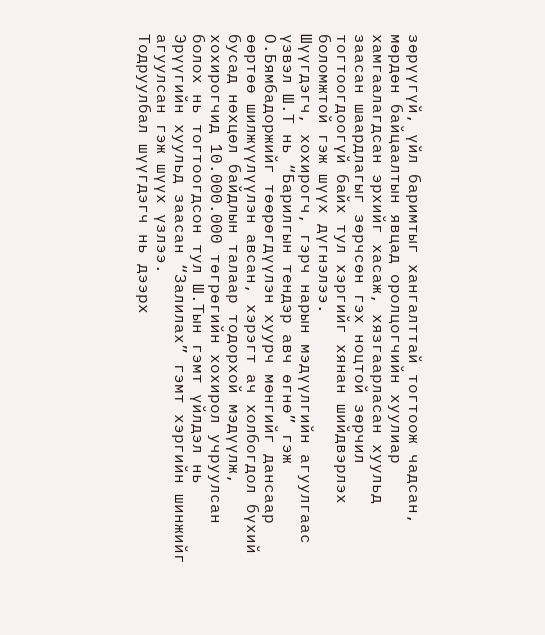зөрүүгүй, үйл баримтыг хангалттай тогтоож чадсан, мөрдөн байцаалтын явцад оролцогчийн хуулиар хамгаалагдсан эрхийг хасаж, хязгаарласан хуульд заасан шаардлагыг зөрчсөн гэх ноцтой зөрчил тогтоогдоогүй байх тул хэргийг хянан шийдвэрлэх боломжтой гэж шүүх дүгнэлээ.
Шүүгдэгч, хохирогч, гэрч нарын мэдүүлгийн агуулгаас үзвэл Ш.Т нь “Барилгын тендэр авч өгнө” гэж О.Бямбадоржийг төөрөгдүүлэн хуурч мөнгийг дансаар өөртөө шилжүүлүүлэн авсан, хэрэгт ач холбогдол бүхий бусад нөхцөл байдлын талаар тодорхой мэдүүлж, хохирогчид 10.000.000 төгрөгийн хохирол учруулсан болох нь тогтоогдсон тул Ш.Тын гэмт үйлдэл нь Эрүүгийн хуульд заасан “Залилах” гэмт хэргийн шинжийг агуулсан гэж шүүх үзлээ.
Тодруулбал шүүгдэгч нь дээрх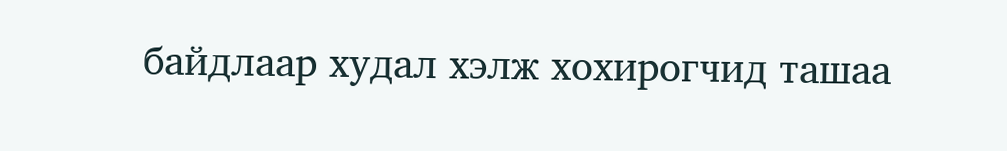байдлаар худал хэлж хохирогчид ташаа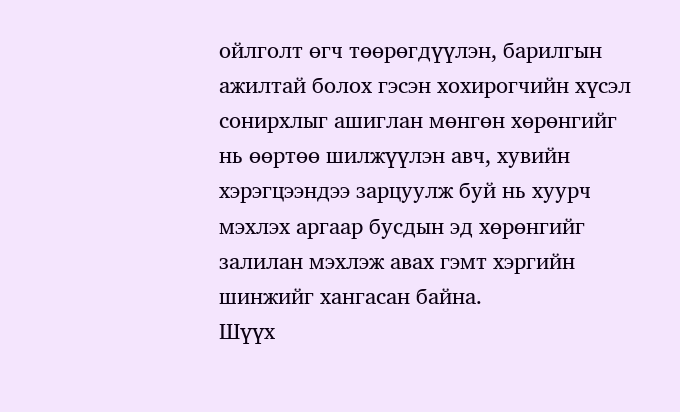ойлголт өгч төөрөгдүүлэн, барилгын ажилтай болох гэсэн хохирогчийн хүсэл сонирхлыг ашиглан мөнгөн хөрөнгийг нь өөртөө шилжүүлэн авч, хувийн хэрэгцээндээ зарцуулж буй нь хуурч мэхлэх аргаар бусдын эд хөрөнгийг залилан мэхлэж авах гэмт хэргийн шинжийг хангасан байна.
Шүүх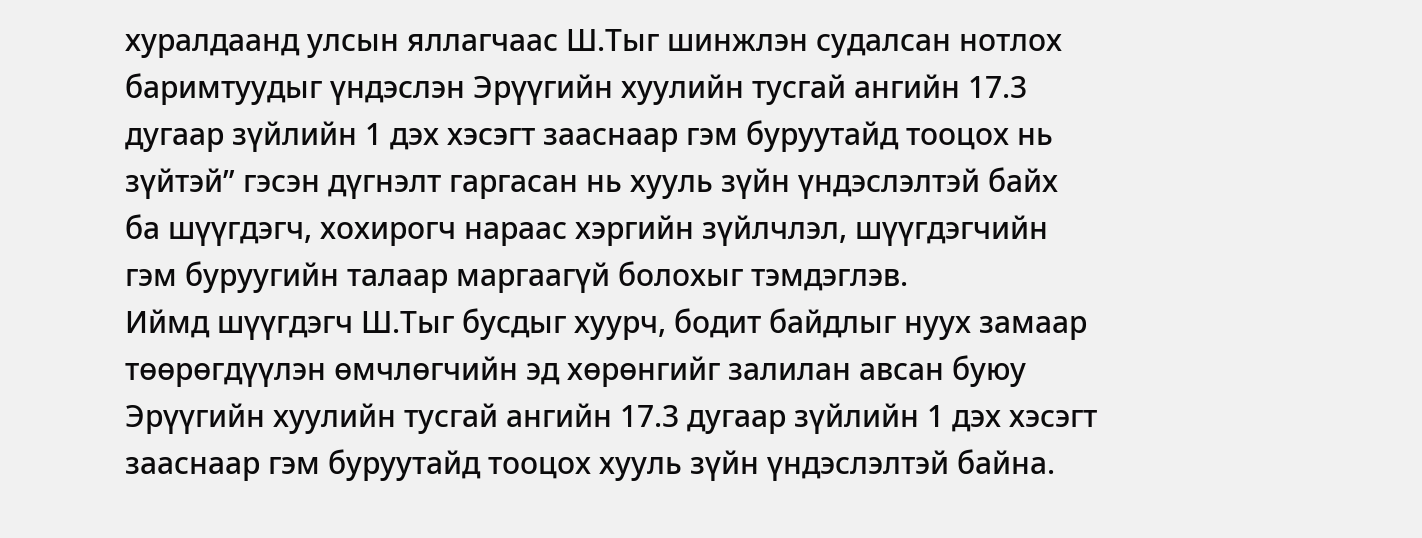хуралдаанд улсын яллагчаас Ш.Тыг шинжлэн судалсан нотлох баримтуудыг үндэслэн Эрүүгийн хуулийн тусгай ангийн 17.3 дугаар зүйлийн 1 дэх хэсэгт зааснаар гэм буруутайд тооцох нь зүйтэй” гэсэн дүгнэлт гаргасан нь хууль зүйн үндэслэлтэй байх ба шүүгдэгч, хохирогч нараас хэргийн зүйлчлэл, шүүгдэгчийн гэм буруугийн талаар маргаагүй болохыг тэмдэглэв.
Иймд шүүгдэгч Ш.Тыг бусдыг хуурч, бодит байдлыг нуух замаар төөрөгдүүлэн өмчлөгчийн эд хөрөнгийг залилан авсан буюу Эрүүгийн хуулийн тусгай ангийн 17.3 дугаар зүйлийн 1 дэх хэсэгт зааснаар гэм буруутайд тооцох хууль зүйн үндэслэлтэй байна.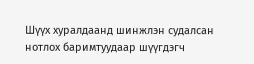Шүүх хуралдаанд шинжлэн судалсан нотлох баримтуудаар шүүгдэгч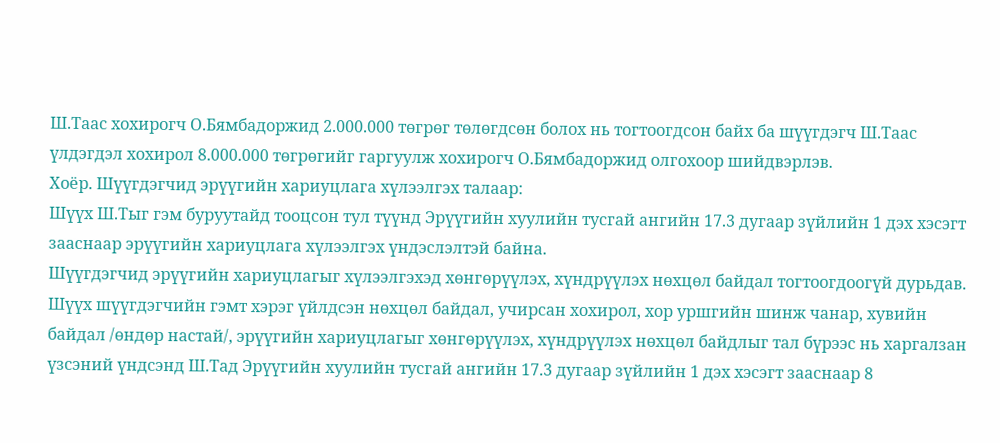Ш.Таас хохирогч О.Бямбадоржид 2.000.000 төгрөг төлөгдсөн болох нь тогтоогдсон байх ба шүүгдэгч Ш.Таас үлдэгдэл хохирол 8.000.000 төгрөгийг гаргуулж хохирогч О.Бямбадоржид олгохоор шийдвэрлэв.
Хоёр. Шүүгдэгчид эрүүгийн хариуцлага хүлээлгэх талаар:
Шүүх Ш.Тыг гэм буруутайд тооцсон тул түүнд Эрүүгийн хуулийн тусгай ангийн 17.3 дугаар зүйлийн 1 дэх хэсэгт зааснаар эрүүгийн хариуцлага хүлээлгэх үндэслэлтэй байна.
Шүүгдэгчид эрүүгийн хариуцлагыг хүлээлгэхэд хөнгөрүүлэх, хүндрүүлэх нөхцөл байдал тогтоогдоогүй дурьдав.
Шүүх шүүгдэгчийн гэмт хэрэг үйлдсэн нөхцөл байдал, учирсан хохирол, хор уршгийн шинж чанар, хувийн байдал /өндөр настай/, эрүүгийн хариуцлагыг хөнгөрүүлэх, хүндрүүлэх нөхцөл байдлыг тал бүрээс нь харгалзан үзсэний үндсэнд Ш.Тад Эрүүгийн хуулийн тусгай ангийн 17.3 дугаар зүйлийн 1 дэх хэсэгт зааснаар 8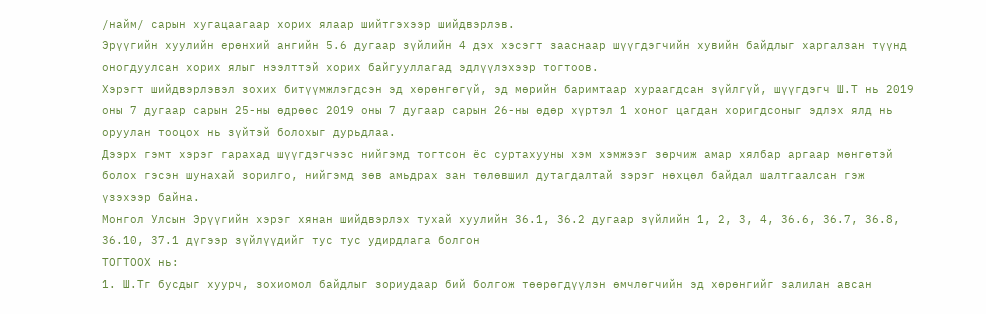/найм/ сарын хугацаагаар хорих ялаар шийтгэхээр шийдвэрлэв.
Эрүүгийн хуулийн ерөнхий ангийн 5.6 дугаар зүйлийн 4 дэх хэсэгт зааснаар шүүгдэгчийн хувийн байдлыг харгалзан түүнд оногдуулсан хорих ялыг нээлттэй хорих байгууллагад эдлүүлэхээр тогтоов.
Хэрэгт шийдвэрлэвэл зохих битүүмжлэгдсэн эд хөрөнгөгүй, эд мөрийн баримтаар хураагдсан зүйлгүй, шүүгдэгч Ш.Т нь 2019 оны 7 дугаар сарын 25-ны өдрөөс 2019 оны 7 дугаар сарын 26-ны өдөр хүртэл 1 хоног цагдан хоригдсоныг эдлэх ялд нь оруулан тооцох нь зүйтэй болохыг дурьдлаа.
Дээрх гэмт хэрэг гарахад шүүгдэгчээс нийгэмд тогтсон ёс суртахууны хэм хэмжээг зөрчиж амар хялбар аргаар мөнгөтэй болох гэсэн шунахай зорилго, нийгэмд зөв амьдрах зан төлөвшил дутагдалтай зэрэг нөхцөл байдал шалтгаалсан гэж үзэхээр байна.
Монгол Улсын Эрүүгийн хэрэг хянан шийдвэрлэх тухай хуулийн 36.1, 36.2 дугаар зүйлийн 1, 2, 3, 4, 36.6, 36.7, 36.8, 36.10, 37.1 дүгээр зүйлүүдийг тус тус удирдлага болгон
ТОГТООХ нь:
1. Ш.Тг бусдыг хуурч, зохиомол байдлыг зориудаар бий болгож төөрөгдүүлэн өмчлөгчийн эд хөрөнгийг залилан авсан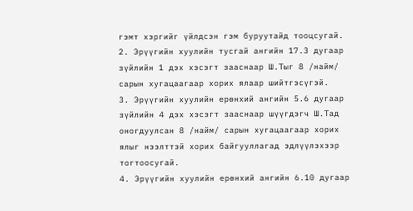гэмт хэргийг үйлдсэн гэм буруутайд тооцсугай.
2. Эрүүгийн хуулийн тусгай ангийн 17.3 дугаар зүйлийн 1 дэх хэсэгт зааснаар Ш.Тыг 8 /найм/ сарын хугацаагаар хорих ялаар шийтгэсүгэй.
3. Эрүүгийн хуулийн ерөнхий ангийн 5.6 дугаар зүйлийн 4 дэх хэсэгт зааснаар шүүгдэгч Ш.Тад оногдуулсан 8 /найм/ сарын хугацаагаар хорих ялыг нээлттэй хорих байгууллагад эдлүүлэхээр тогтоосугай.
4. Эрүүгийн хуулийн ерөнхий ангийн 6.10 дугаар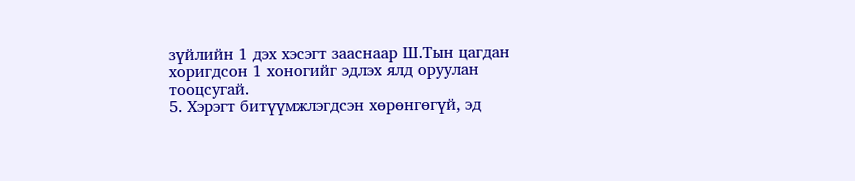зүйлийн 1 дэх хэсэгт зааснаар Ш.Тын цагдан хоригдсон 1 хоногийг эдлэх ялд оруулан тооцсугай.
5. Хэрэгт битүүмжлэгдсэн хөрөнгөгүй, эд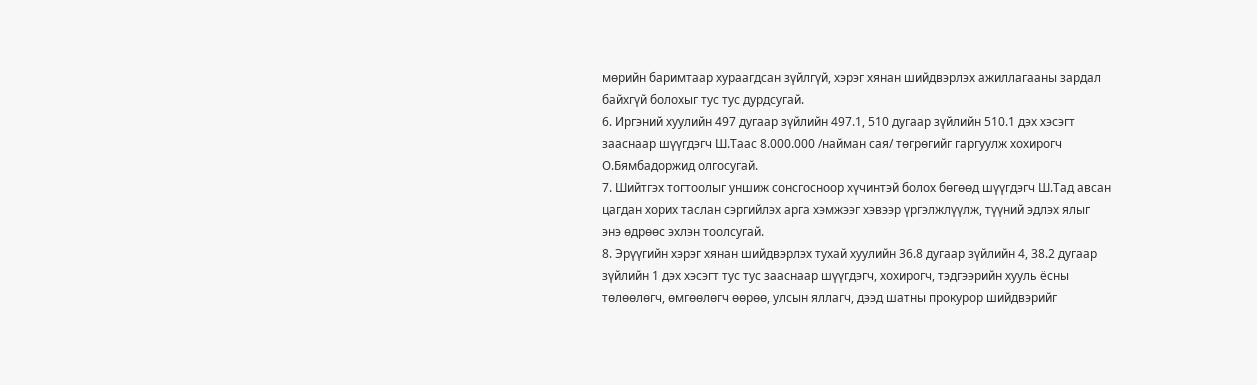мөрийн баримтаар хураагдсан зүйлгүй, хэрэг хянан шийдвэрлэх ажиллагааны зардал байхгүй болохыг тус тус дурдсугай.
6. Иргэний хуулийн 497 дугаар зүйлийн 497.1, 510 дугаар зүйлийн 510.1 дэх хэсэгт зааснаар шүүгдэгч Ш.Таас 8.000.000 /найман сая/ төгрөгийг гаргуулж хохирогч О.Бямбадоржид олгосугай.
7. Шийтгэх тогтоолыг уншиж сонсгосноор хүчинтэй болох бөгөөд шүүгдэгч Ш.Тад авсан цагдан хорих таслан сэргийлэх арга хэмжээг хэвээр үргэлжлүүлж, түүний эдлэх ялыг энэ өдрөөс эхлэн тоолсугай.
8. Эрүүгийн хэрэг хянан шийдвэрлэх тухай хуулийн 36.8 дугаар зүйлийн 4, 38.2 дугаар зүйлийн 1 дэх хэсэгт тус тус зааснаар шүүгдэгч, хохирогч, тэдгээрийн хууль ёсны төлөөлөгч, өмгөөлөгч өөрөө, улсын яллагч, дээд шатны прокурор шийдвэрийг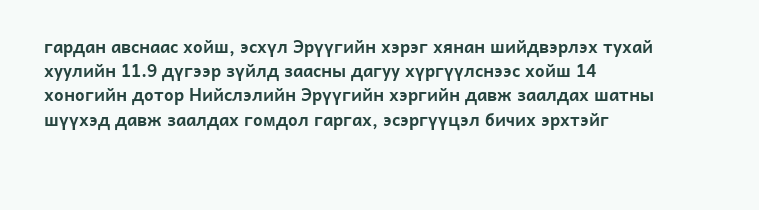гардан авснаас хойш, эсхүл Эрүүгийн хэрэг хянан шийдвэрлэх тухай хуулийн 11.9 дүгээр зүйлд заасны дагуу хүргүүлснээс хойш 14 хоногийн дотор Нийслэлийн Эрүүгийн хэргийн давж заалдах шатны шүүхэд давж заалдах гомдол гаргах, эсэргүүцэл бичих эрхтэйг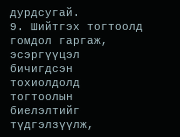дурдсугай.
9. Шийтгэх тогтоолд гомдол гаргаж, эсэргүүцэл бичигдсэн тохиолдолд тогтоолын биелэлтийг түдгэлзүүлж,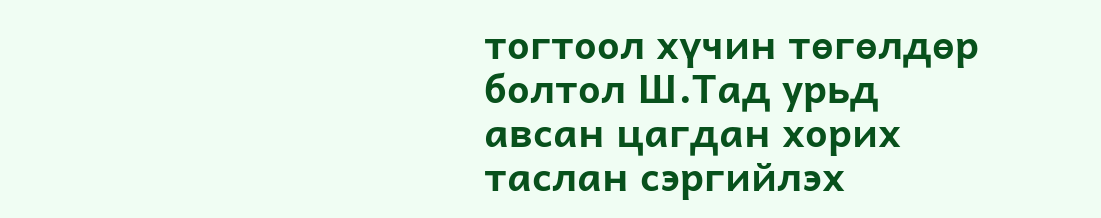тогтоол хүчин төгөлдөр болтол Ш.Тад урьд авсан цагдан хорих таслан сэргийлэх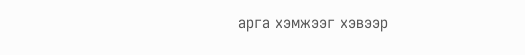арга хэмжээг хэвээр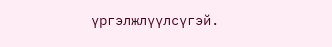үргэлжлүүлсүгэй.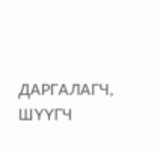ДАРГАЛАГЧ, ШҮҮГЧ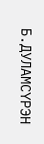Б.ДУЛАМСҮРЭН